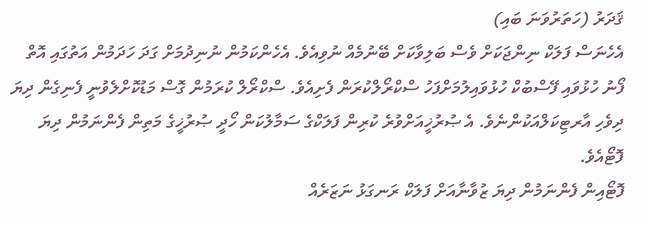ޤަދަރު (ހަތަރުވަނަ ބައި)
އެހެނަސް ފަލަކް ނިންޖަކަށް ވެސް ބަލިވާކަށް ބޭނުމެއް ނުވިއެވެ. އެހެންކަމުން ނުނިދުމަށް ގަދަ ހަދަމުން އަތުގައި އޮތް ފޯނު ހުޅުވައި ފޭސްބުކް ހުޅުވައިލުމަށްފަހު ސްކްރޯލްކުރަން ފެށިއެވެ. ސްކްރޯލް ކުރަމުން ގޮސް މަޑުކޮށްލެވުނީ ފެނިގެން ދިޔަ ދިވެހި އާރޓިކަލްއަކުންނެވެ. އެ ޞުރުޚީއަށްވުރެ ކުރިން ފަލަކްގެ ސަމާލުކަން ހޯދީ ޞުރުޚީގެ މަތިން ފެންނަމުން ދިޔަ ފޮޓޯއެވެ.
ފޮޓޯއިން ފެންނަމުން ދިޔަ ޒުވާނާއަށް ފަލަކް ރަނގަޅު ނަޒަރެއް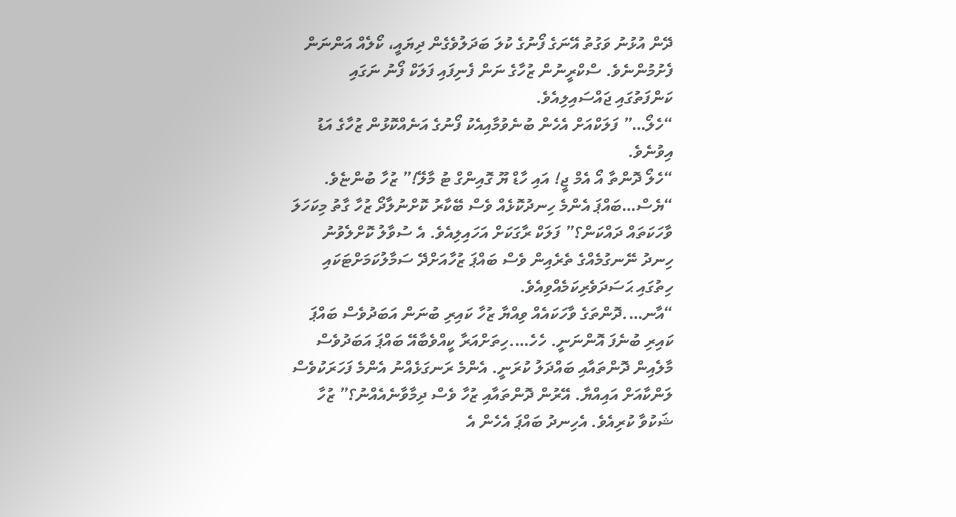ދޭން އުޅުނު ވަގުތު އޭނަގެ ފޯނުގެ ކުލަ ބަދަލުވެގެން ދިޔައީ، ކޯލެއް އަންނަން ފެށުމުންނެވެ. ސްކްރީނުން ޒުހާގެ ނަން ފެނިފައި ފަލަކް ފޯނު ނަގައި ކަންފަތުގައި ޖައްސައިލިއެވެ.
“ހެލޯ…” ފަލަކްއަށް އެހެން ބުނެވުމާއިއެކު ފޯނުގެ އަނެއްކޮޅުން ޒުހާގެ އަޑު އިވުނެވެ.
“ހެލޯ ދޮންތާ އޯ އެމް ޖީ! އައި ހާޑް ޔޫ ގޮއިންގް ޓު މާލޭ!” ޒުހާ ބުންޏެވެ.
“ޔެސް…ބައްޕަ އެންމެ ހިނދުކޮޅެއް ވެސް ބޭކާރު ކޮށްނުލާދޯ ޒުހާ ގާތު މިކަހަލަ ވާހަކަތައް ދައްކަން؟” ފަލަކް ރާގަކަށް އަހައިލިއެވެ. އެ ސުވާލު ކޮށްލެވުނު ހިނދު ނޭނގުމެއްގެ ތެރެއިން ވެސް ބައްޕަ ޒުހާއަށްދޭ ސަމާލުކަމަށްޓަކައި ހިތުގައި ޙަސަދަވެރިކަމެއްވިއެވެ.
“އާނ….ދޮންތަގެ ވާހަކައެއް ވިއްޔާ ޒުހާ ކައިރި ބުނަން އަބަދުވެސް ބައްޕަ ކައިރި ބުނެފަ އޮންނަނީ. ހެހެ….ހިތަށްއަރާ ކީއްވެބާއޭ ބައްޕަ އަބަދުވެސް މާލެއިން ދޮންތައާއި ބައްދަލު ކުރަނީ. އެންމެ ރަނގަޅެއްނު އެންމެ ފަހަރަކުވެސް ލަންކާއަށް އައިއްޔާ. އޭރުން ދޮންތައާއި ޒުހާ ވެސް ދިމާވާނެއެއްނު؟” ޒުހާ ޝަކުވާ ކުރިއެވެ. އެހިނދު ބައްޕަ އެހެން އެ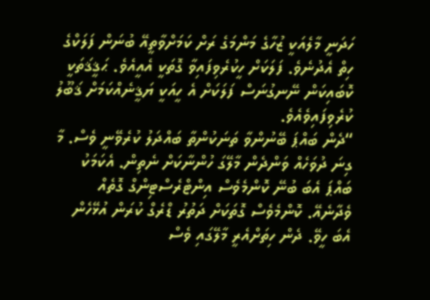ހަދަނީ މާލެއަކީ ޒުހާގެ މަންމަގެ ރަށް ކަމަށްވާތީއޭ ބުނަން ފަލަކްގެ ހިތް އެދުނެވެ. ފަލަކަށް ހީކުރެވިފައިވާ ގޮތަކީ އެއީއެވެ. ޙަޤީޤަތަކީ ކޮބައިކަން ނޭނގުނަސް ފަލަކަށް އެ ހީއަކީ ޔަޤީނެއްކަމަށް ޤަބޫލު ކުރެވިފައިވެއެވެ.
“ދެން ބައްޕަ ބޭނުންވާ ތަނަކުންތާ ބައްދަލު ކުރެވޭނީ ވެސް. މާ ގިނަ ދުވަހެއް ވަންދެން މާލޭގަ ހުންނާކަށް ނެތިން. އެކަމަކު ބައްޕަ އެބަ ބުނޭ ކޮންމެވެސް އިންޓްރެސްޓިންގް ގޮތެއް ވެދާނެއޭ. ކޮންމެވެސް ގޮތަކަށް ދަތުރު ޑްރެގް ކުރަން އުޅޭހެން އެބަ ހީވޭ. ދެން ހިތަށްއެރީ މާލޭގައި ވެސް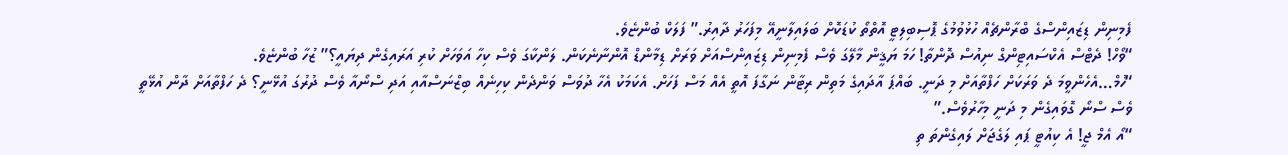ފެމިނިން ޑިޒައިންސްގެ ބްރާންޗެއް ހުޅުވުމުގެ ޕޮސިބިލިޓީ އޮތްތޯ ކުޑަކޮށް ބަލައިލާނީއޭ މިފަހަރު ދާއިރު.” ފަލަކް ބުންޏެވެ.
“ވޯހް! ދެޓްސް އެކްސައިޓިންގް ނިއުސް ދޮންތާ! ހަމަ ޔަޤީން މާލޭގަ ވެސް ފެމިނިން ޑިޒައިންސްއަށް ވަރަށް ޑިމާންޑް އޮންނާނެކަން. ލަންކާގަ ވެސް ކިހާ އަވަހަށް ކުރި އަރައިގެން ދިޔައީ؟” ޒުހާ ބުންޏެވެ.
“ހުމް…އެހެންވީމަ ދެ ވަރަކަށް ހަފްތާއަށް މި ދަނީ. ބައްޕަ އާދައިގެ މަތިން ރިޓާން ނަގާފަ އޮތީ އެއް މަސް ފަހަށް. އެކަމަކު އެހާ ދުވަސް ވަންދެން ކިހިނެއް ބިޒްނަސްއާއި އަދި ސްނޯއާ ވެސް ދުރުގަ އުޅޭނީ؟ ދެ ހަފްތާއަށް ދާން އުޅޭތީ ވެސް ސްނޯ ގޮވައިގެން މި ދަނީ މިހާރުވެސް.”
“އޯ އެމް ޖީ! އެ ކިއުޓީ ޕައި ލަގެޖަށް ލައިގެންތަ ތި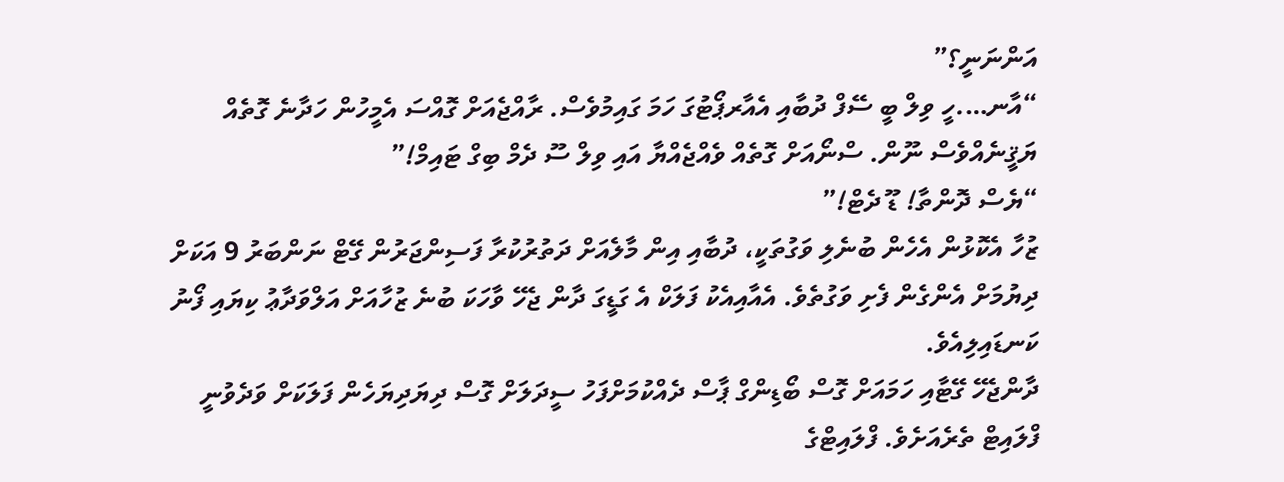އަންނަނީ؟”
“އާނ….ހީ ވިލް ބީ ސޭފް ދުބާއި އެއާރޕޯޓުގަ ހަމަ ގައިމުވެސް. ރާއްޖެއަށް ގޮއްސަ އެމީހުން ހަދާނެ ގޮތެއް ޔަޤީނެއްވެސް ނޫން. ސްނޯއަށް ގޮތެއް ވެއްޖެއްޔާ އައި ވިލް ސޫ ދެމް ބިގް ޓައިމް!”
“ޔެސް ދޮންތާ! ޑޫ ދެޓް!”
ޒުހާ އެކޮޅުން އެހެން ބުނެލި ވަގުތަކީ، ދުބާއި އިން މާލެއަށް ދަތުރުކުރާ ފަސިންޖަރުން ގޭޓް ނަންބަރު 9 އަކަށް ދިޔުމަށް އެންގެން ފެށި ވަގުތެވެ. އެއާއިއެކު ފަލަކް އެ ގަޑީގަ ދާން ޖެހޭ ވާހަކަ ބުނެ ޒުހާއަށް އަލްވަދާޢު ކިޔައި ފޯނު ކަނޑައިލިއެވެ.
ދާންޖެހޭ ގޭޓާއި ހަމައަށް ގޮސް ބޯޑިންގް ޕާސް ދެއްކުމަށްފަހު ސީދަލަށް ގޮސް ދިޔަދިޔަހެން ފަލަކަށް ވަދެވުނީ ފްލައިޓް ތެރެއަށެވެ. ފްލައިޓްގެ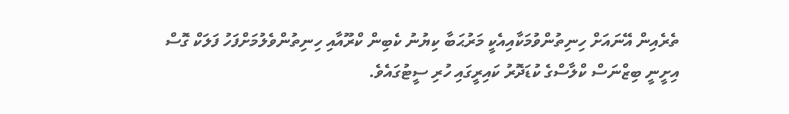ތެރެއިން އޭނައަށް ހިނިތުންވުމަކާއިއެކީ މަރުޙަބާ ކިޔުނު ކެބިން ކްރޫއާއި ހިނިތުންވެލުމަށްފަހު ފަލަކް ގޮސް އިށީނީ ބިޒްނަސް ކްލާސްގެ ކުޑަދޮރު ކައިރީގައި ހުރި ސީޓުގައެވެ.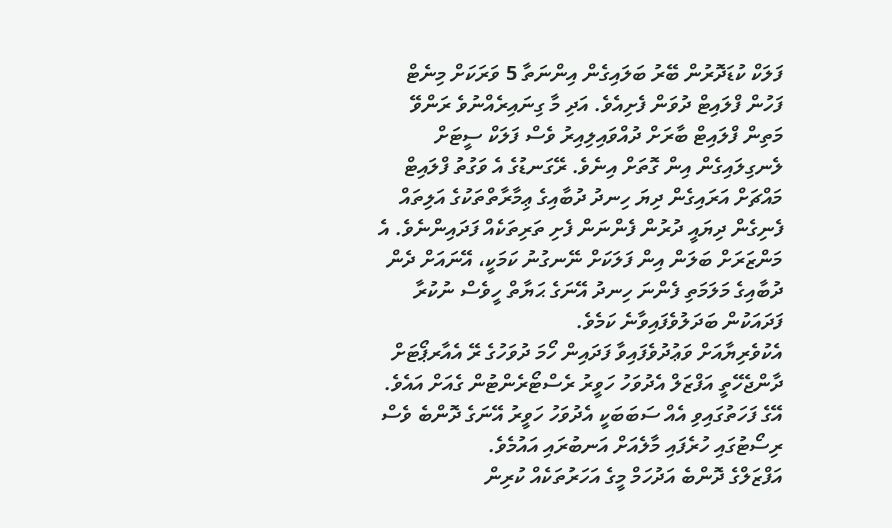ފަލަކް ކުޑަދޮރުން ބޭރު ބަލައިގެން އިންނަތާ 5 ވަރަކަށް މިނެޓް ފަހުން ފްލައިޓް ދުވަން ފެށިއެވެ. އަދި މާ ގިނައިރެއްނުވެ ރަންވޭ މަތިން ފްލައިޓް ބާރަށް ދުއްވައިލިއިރު ވެސް ފަލަކް ސީޓަށް ލެނގިލައިގެން އިން ގޮތަށް އިނެވެ. ރޭގަނޑުގެ އެ ވަގުތު ފްލައިޓް މައްޗަށް އަރައިގެން ދިޔަ ހިނދު ދުބާއިގެ ޢިމާރާތްތަކުގެ އަލިތައް ފެނިގެން ދިޔައީ ދުރުން ފެންނަން ފެށި ތަރިތަކެއް ފަދައިންނެވެ. އެ މަންޒަރަށް ބަލަން އިން ފަލަކަށް ނޭނގުނު ކަމަކީ، އޭނައަށް ދެން ދުބާއިގެ މަލަމަތި ފެންނަ ހިނދު އޭނަގެ ޙަޔާތް ހީވެސް ނުކުރާ ފަދައަކުން ބަދަލުވެފައިވާނެ ކަމެވެ.
އެކުވެރިޔާއަށް ވަޢުދުވެފައިވާ ފަދައިން ހޯމަ ދުވަހުގެ ރޭ އެއާރޕޯޓަށް ދާންޖެހޭތީ އަފްޒަލް އެދުވަހު ހަވީރު ރެސްޓޯރެންޓުން ގެއަށް އައެވެ. އޭގެ ފަހަތުގައިވި އެއް ސަބަބަކީ އެދުވަހު ހަވީރު އޭނަގެ ދޮންބެ ވެސް ރިސޯޓުގައި ހުރެފައި މާލެއަށް އަނބުރައި އައުމެވެ.
އަފްޒަލްގެ ދޮންބެ އަދުހަމް މީގެ އަހަރުތަކެއް ކުރިން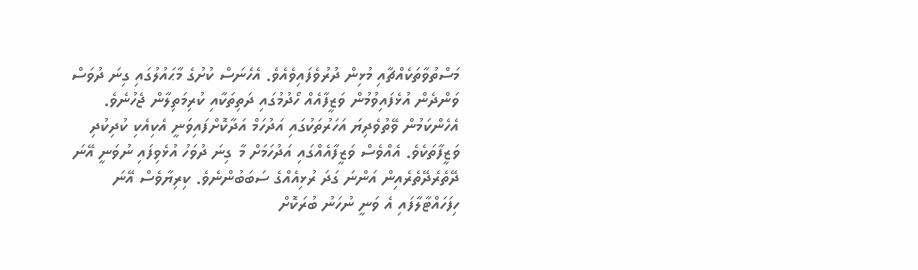މަސްތުވާތަކެއްޗާއި މުޅިން ދުރުވެފައިވެއެވެ. އެހެނަސް ކުށުގެ މާޙައުލުގައި ގިނަ ދުވަސް ވަންދެން އުޅެފައިވުމުން ވަޒީފާއެއް ހޯދުމުގައި ދަތިތަކާއި ކުރިމަތިލާން ޖެހުނެވެ. އެހެންކަމުން ވޭތުވެދިޔަ އަހަރުތަކުގައި އަދުހަމް އަދާކޮށްފައިވަނީ އެކިއެކި ކުދިކުދި ވަޒީފާތަކެވެ. އެއްވެސް ވަޒީފާއެއްގައި އަދުހަމަށް މާ ގިނަ ދުވަހު އުޅެވިފައި ނުވަނީ އޭނަ ދޭތެރެދޭތެރެއިން އަންނަ ގަދަ ރުޅިއެއްގެ ސަބަބުންނެވެ. ކިރިޔާވެސް އޭނަ ހިފަހައްޓާލާފައި އެ ވަނީ ނުހަނު ބުރަކޮށް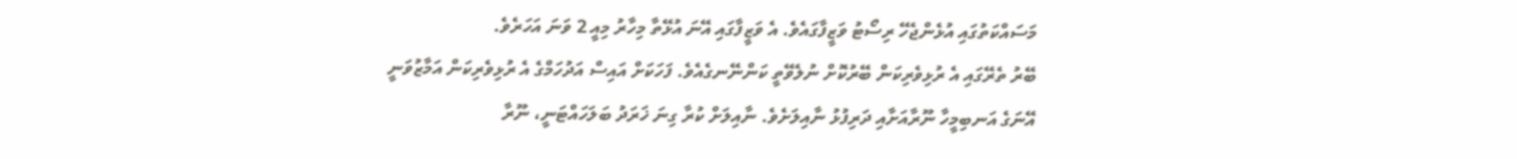މަސައްކަތުގައި އުޅެންޖެހޭ ރިސޯޓު ވަޒީފާގައެވެ. އެ ވަޒީފާގައި އޭނަ އުޅޭތާ މިހާރު މިއީ 2 ވަނަ އަހަރެވެ.
ބޭރު ތެރޭގައި އެ ރުޅިވެރިކަން ބޭރުކޮށް ނުލެވޭތީ ކަންނޭނގެއެވެ. ފަހަކަށް އައިސް އަދުހަމްގެ އެ ރުޅިވެރިކަން އަމާޒުވަނީ އޭނަގެ އަނބިމީހާ ނޫރާއަށާއި ދަރިފުޅު ނާއިލަށެވެ. ނާއިލަށް ކުރާ ގިނަ ޚަރަދު ބަލަހައްޓަނީ، ނޫރާ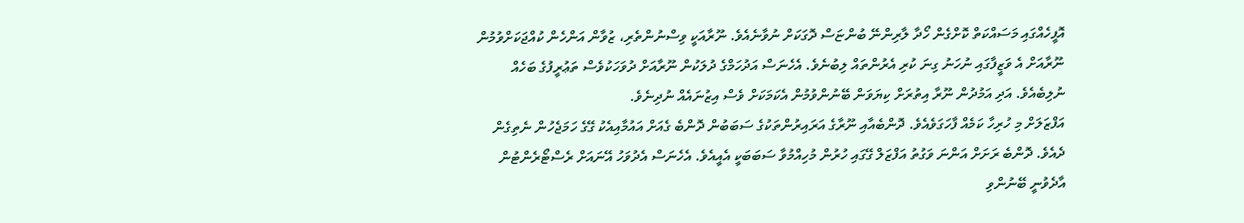އޮފީހެއްގައި މަސައްކަތް ކޮށްގެން ހޯދާ ލާރިންނޭ ބުންޏަސް ދޮގަކަށް ނުވާނެއެވެ. ނޫރާއަކީ ވިސްނުންތެރި، ޒުވާން އަންހެން ކުއްޖަކަށްވުމުން ނޫރާއަށް އެ ވަޒީފާގައި ނުހަނު ގިނަ ކުރި އެރުންތައް ލިބުނެވެ. އެހެނަސް އަދުހަމްގެ ދުލަކުން ނޫރާއަށް ދުވަހަކުވެސް ތަޢުރީފުގެ ބަހެއް ނުލިބެއެވެ. އަދި އަމުދުން ނޫރާ އިތުރަށް ކިޔަވަން ބޭނުންވުމުން އެކަމަކަށް ވެސް އިޒުނައެއް ނުދިނެވެ.
އަފްޒަލަށް މި ހުރިހާ ކަމެއް ފާހަގަވެއެވެ. ދޮންބެއާއި ނޫރާގެ އަރައިރުންތަކުގެ ސަބަބުން ދޮންބެ ގެއަށް އައުމާއިއެކު ގޭގެ ހަމަޖެހުން ނެތިގެން ދެއެވެ. ދޮންބެ ރަށަށް އަންނަ ވަގުތު އަފްޒަލް ގޭގައި ހުރުން މުހިއްމުވާ ސަބަބަކީ އެއީއެވެ. އެހެނަސް އެދުވަހު އޭނައަށް ރެސްޓޯރެންޓުން އާދެވުނީ ބޭނުންވި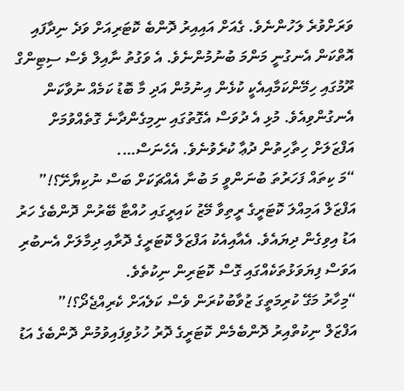ވަރަށްވުރެ ލަހުންނެވެ. ގެއަށް އައިއިރު ދޮންބެ ކޮޓަރިއަށް ވަދެ ނިދާފައި އޮތްކަން އެނގުނީ މަންމަ ބުނުމުންނެވެ. އެ ވަގުތު ނާއިލް ވެސް ސިޓިންގް ރޫމުގައި ހިމޭންކަމާއިއެކީ ކުޅެން އިނުމުން އަދި މާ ބޮޑު ކަމެއް ނުވާކަން އެނގުންވިއެވެ. މުޅި އެ ދުވަސް އެގޮތުގައި ނިމިގެންދާނެ ގޮތެއްވުމަށް އަފްޒަލަށް ހިތާހިތުން ދުޢާ ކުރެވުނެވެ. އެހެނަސް….
“މަ ކިތައް ފަހަރުތަ ބުނަންވީ މަ ބުނާ އެއްޗަކަށް ބަސް ނުކިޔާށޭ؟!”
އަފްޒަލް އަމިއްލަ ކޮޓަރީގެ ރީތިވާ މޭޒު ކައިރީގައި ހުއްޓާ ބޭރުން ދޮންބެގެ ހަރު އަޑު އިވިގެން ދިޔައެވެ. އެއާއިއެކު އަފްޒަލް ކޮޓަރީގެ ދޮރާއި ދިމާލަށް އެނބުރި އަވަސް ފިޔަވަޅުތަކެއްގައި ގޮސް ކޮޓަރިން ނިކުތެވެ.
“މިހާރު މަގޭ ކުރިމަތީގަ ޒުވާބުކުރަން ވެސް ކަލެއަށް ކެރިއްޖެދޯ؟!”
އަފްޒަލް ނިކުތްއިރު ދޮންބެމެން ކޮޓަރީގެ ދޮރު ހުޅުވިފައިވުމުން ދޮންބެގެ އަޑު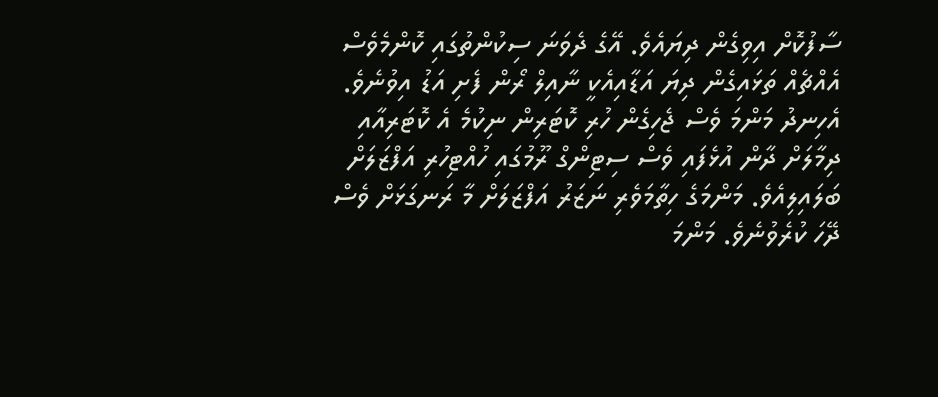ސާފުކޮށް އިވިގެން ދިޔައެވެ. އޭގެ ދެވަނަ ސިކުންތުގައި ކޮންމެވެސް އެއްޗެއް ތަޅައިގެން ދިޔަ އަޑާއިއެކީ ނާއިލް ރޯން ފެށި އަޑު އިވުނެވެ. އެހިނދު މަންމަ ވެސް ޖެހިގެން ހުރި ކޮޓަރިން ނިކުމެ އެ ކޮޓަރިއާއި ދިމާލަށް ދާން އުޅެފައި ވެސް ސިޓިންގް ރޫމުގައި ހުއްޓިހުރި އަފްޒަލަށް ބަލައިލިއެވެ. މަންމަގެ ހިތާމަވެރި ނަޒަރު އަފްޒަލަށް މާ ރަނގަޅަށް ވެސް ދޭހަ ކުރެވުނެވެ. މަންމަ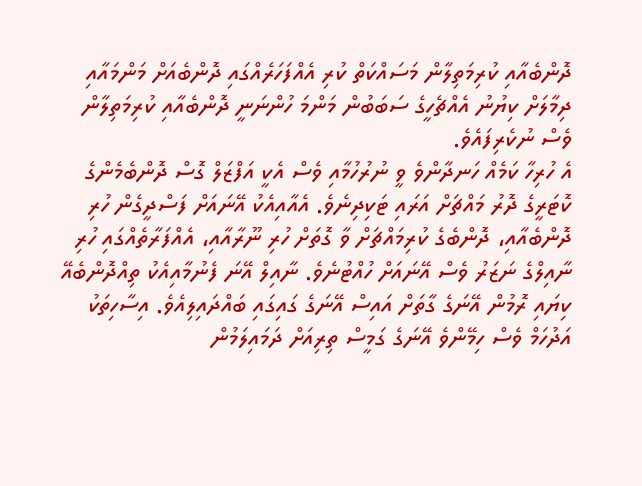ދޮންބެއާއި ކުރިމަތިލާން މަސައްކަތް ކުރި އެއްފަހަރެއްގައި ދޮންބެއަށް މަންމައާއި ދިމާލަށް ކިޔުނު އެއްޗެހީގެ ސަބަބުން މަންމަ ހުންނަނީ ދޮންބެއާއި ކުރިމަތިލާން ވެސް ނުކެރިފައެވެ.
އެ ހުރިހާ ކަމެއް ހަނދާންވެ ވީ ނުރުހުމާއި ވެސް އެކީ އަފްޒަލް ގޮސް ދޮންބެމެންގެ ކޮޓަރީގެ ދޮރު މައްޗަށް އަރައި ޓަކިދިނެވެ. އެއާއިއެކު އޭނައަށް ފަސްދީގެން ހުރި ދޮންބެއާއި، ދޮންބެގެ ކުރިމައްޗަށް ވާ ގޮތަށް ހުރި ނޫރާއާއި، އެއްފަރާތެއްގައި ހުރި ނާއިލްގެ ނަޒަރު ވެސް އޭނައަށް ހުއްޓުނެވެ. ނާއިލް އޭނަ ފެނުމާއިއެކު ތިއްދޮންބެއޭ ކިޔައި ރޮމުން އޭނަގެ ގާތަށް އައިސް އޭނަގެ ގައިގައި ބައްދައިލިއެވެ. އިސާހިތަކު އަދުހަމް ވެސް ހިމޭންވެ އޭނަގެ ގަމީސް ތިރިއަށް ދަމައިލަމުން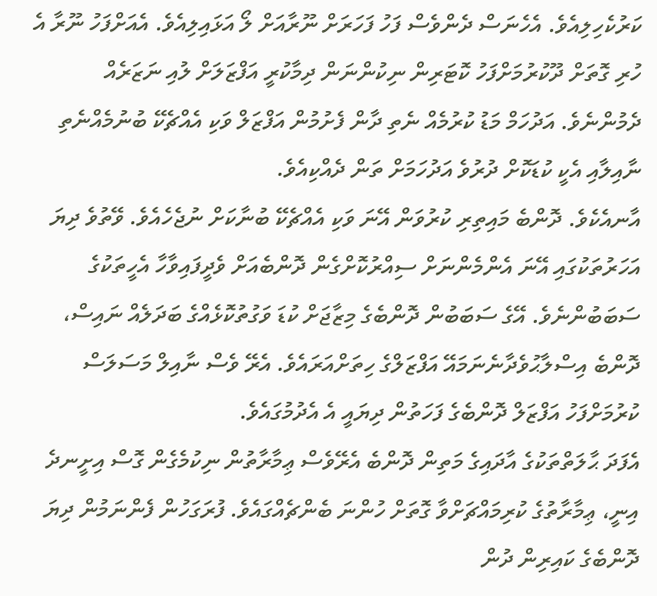ކަރުކެހިލިއެވެ. އެހެނަސް ދެންވެސް ފަހު ފަހަރަށް ނޫރާއަށް ލޯ އަޅައިލިއެވެ. އެއަށްފަހު ނޫރާ އެ ހުރި ގޮތަށް ދޫކުރުމަށްފަހު ކޮޓަރިން ނިކުންނަން ދިމާކުރީ އަފްޒަލަށް ލުއި ނަޒަރެއް ދެމުންނެވެ. އަދުހަމް މަޑު ކުރުމެއް ނެތި ދާން ފެށުމުން އަފްޒަލް ވަކި އެއްޗެކޭ ބުނުމެއްނެތި ނާއިލާއި އެކީ ކުޑަކޮށް ދުރުވެ އަދުހަމަށް ތަން ދެއްކިއެވެ.
އާނއެކެވެ. ދޮންބެ މައިތިރި ކުރުވަން އޭނަ ވަކި އެއްޗެކޭ ބުނާކަށް ނުޖެހެއެވެ. ވޭތުވެ ދިޔަ އަހަރުތަކުގައި އޭނަ އެންމެންނަށް ސިއްރުކޮށްގެން ދޮންބެއަށް ވެދީފައިވާހާ އެހީތަކުގެ ސަބަބުންނެވެ. އޭގެ ސަބަބުން ދޮންބެގެ މިޒާޖަށް ކުޑަ ވަގުތުކޮޅެއްގެ ބަދަލެއް ނައިސް، ދޮންބެ އިސްލާޙުވެދާނެނަމައޭ އަފްޒަލްގެ ހިތަށްއަރައެވެ. އެރޭ ވެސް ނާއިލް މަސަލަސް ކުރުމަށްފަހު އަފްޒަލް ދޮންބެގެ ފަހަތުން ދިޔައީ އެ އެދުމުގައެވެ.
އެފަދަ ޙާލަތްތަކުގެ އާދައިގެ މަތިން ދޮންބެ އެރޭވެސް ޢިމާރާތުން ނިކުމެގެން ގޮސް އިށީނދެ އިނީ، ޢިމާރާތުގެ ކުރިމައްޗަށްވާ ގޮތަށް ހުންނަ ބެންޗެއްގައެވެ. ފުރަގަހުން ފެންނަމުން ދިޔަ ދޮންބެގެ ކައިރިން ދުން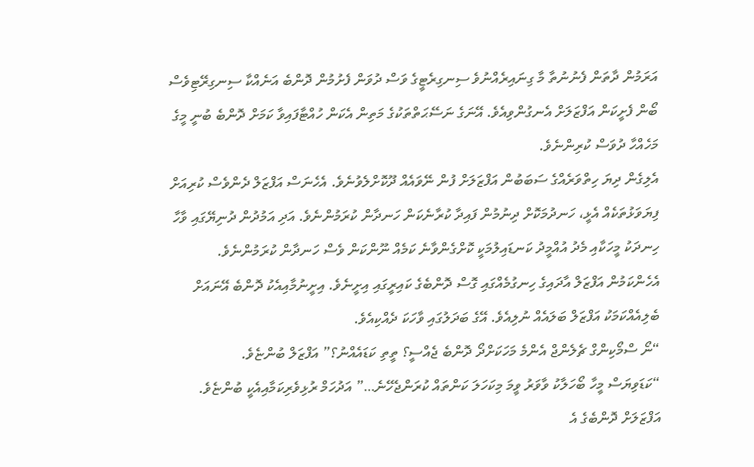އަރަމުން ދާތަން ފެނުނުތާ މާ ގިނައިރެއްނުވެ ސިނގިރެޓީގެ ވަސް ދުވަން ފެށުމުން ދޮންބެ އަނެއްކާ ސިނގިރޭޓިވެސް ބޯން ފެށީކަން އަފްޒަލަށް އެނގުންވިއެވެ. އޭނަގެ ނަސޭޙަތްތަކުގެ މަތިން އެކަން ހުއްޓާފައިވާ ކަމަށް ދޮންބެ ބުނީ މީގެ މަހެއްހާ ދުވަސް ކުރިންނެވެ.
އެލިގެން ދިޔަ ހިތްވަރެއްގެ ސަބަބުން އަފްޒަލަށް ފުން ނޭވައެއް ދޫކޮށްލެވުނެވެ. އެހެނަސް އަފްޒަލް ދެންވެސް ކުރިއަށް ފިޔަވަޅުތަކެއް އެޅީ، ހަނދުމަކޮށް ދިނުމުން ފައިދާ ކުރާނެކަން ހަނދާން ކުރަމުންނެވެ. އަދި އަމުދުން ދުނިޔޭގައި ވާހާ ހިނދަކު މީހަކާއި މެދު އުއްމީދު ކަނޑައިލުމަކީ ކޮށްގެންވާނެ ކަމެއް ނޫންކަން ވެސް ހަނދާން ކުރަމުންނެވެ.
އެހެންކަމުން އަފްޒަލް އާދައިގެ ހިނގުމެއްގައި ގޮސް ދޮންބެގެ ކައިރީގައި އިށީނެވެ. އިށީނުމާއިއެކު ދޮންބެ އޭނައަށް ބެލިއެއްކަމަކު އަފްޒަލް ބަލައެއް ނުލިއެވެ. އޭގެ ބަދަލުގައި ވާހަކަ ދެއްކިއެވެ.
“ނޯ ސްމޯކިންގް ޗެލެންޖް އެންމެ މަހަކަށްދޯ ދޮންބެ ޖެއްސީ؟ ތީތި ކަޑައެއްނު؟” އަފްޒަލް ބުންޏެވެ.
“ކަޑަވިޔަސް މީހާ ބޯހަލާކު ވާވަރު ވީމަ މިކަހަލަ ކަންތައް ކުރަންޖެހޭނެ…” އަދުހަމް ރުޅިވެރިކަމާއިއެކީ ބުންޏެވެ.
އަފްޒަލަށް ދޮންބެގެ އެ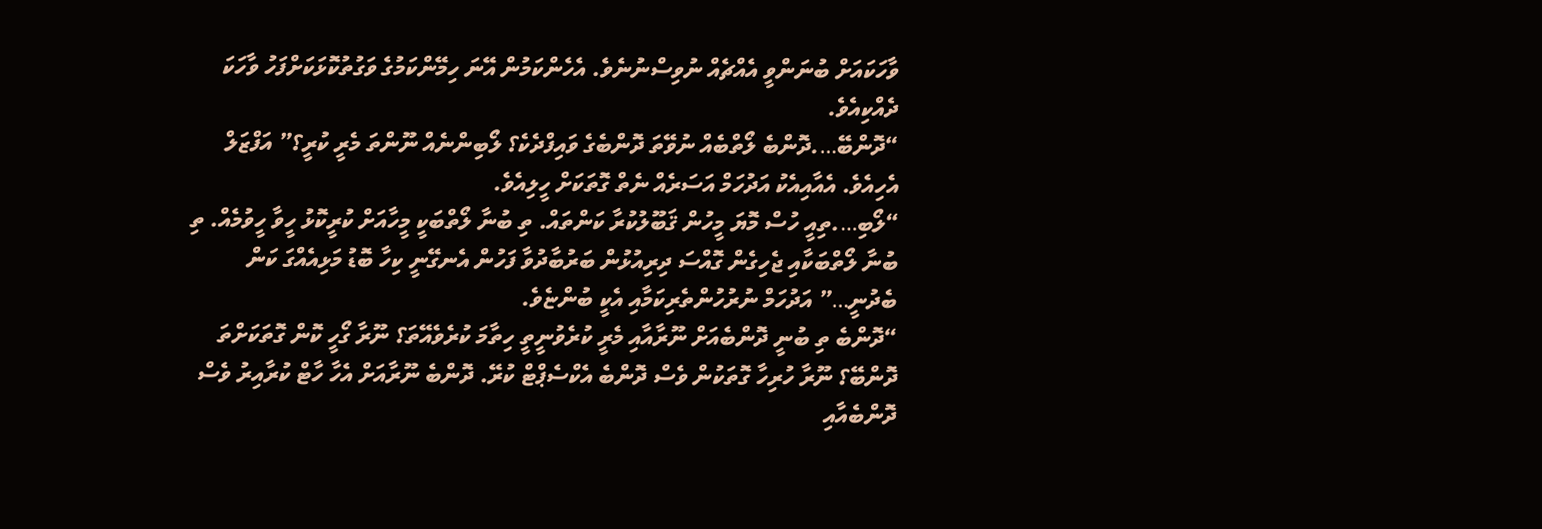ވާހަކައަށް ބުނަންވީ އެއްޗެއް ނުވިސްނުނެވެ. އެހެންކަމުން އޭނަ ހިމޭންކަމުގެ ވަގުތުކޮޅަކަށްފަހު ވާހަކަ ދެއްކިއެވެ.
“ދޮންބޭ….ދޮންބެ ލޯތްބެއް ނުވޭތަ ދޮންބެގެ ވައިފްދެކެ؟ ލޯބިންނެއް ނޫންތަ މެރީ ކުރީ؟” އަފްޒަލް އެހިއެވެ. އެއާއިއެކު އަދުހަމް އަސަރެއް ނެތް ގޮތަކަށް ހީލިއެވެ.
“ލޯބި….ތިއީ ހުސް މޮޔަ މީހުން ޤަބޫލުކުރާ ކަންތައް. ތި ބުނާ ލޯތްބަކީ މީހާއަށް ކުރީކޮޅު ހީވާ ހީވުމެއް. ތި ބުނާ ލޯތްބަކާއި ޖެހިގެން ގޮއްސަ ދިރިއުޅުން ބަރުބާދުވާ ފަހުން އެނގޭނީ ކިހާ ބޮޑު މަޅިއެއްގަ ކަން ބެދުނީ…” އަދުހަމް ނުރުހުންތެރިކަމާއި އެކީ ބުންޏެވެ.
“ދޮންބެ ތި ބުނީ ދޮންބެއަށް ނޫރާއާއި މެރީ ކުރެވުނީތީ ހިތާމަ ކުރެވެއޭތަ؟ ނޫރާ ގޯހީ ކޮން ގޮތަކަށްތަ ދޮންބޭ؟ ނޫރާ ހުރިހާ ގޮތަކުން ވެސް ދޮންބެ އެކްސެޕްޓް ކުރޭ. ދޮންބެ ނޫރާއަށް އެހާ ހާޓް ކުރާއިރު ވެސް ދޮންބެއާއި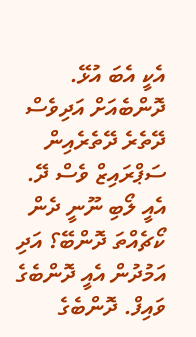އެކީ އެބަ އުޅޭ. ދޮންބެއަށް އަދިވެސް ދޭތެރެ ދޭތެރެއިން ސަޕްރައިޒް ވެސް ދޭ. އެއީ ލޯބި ނޫނީ ދެން ކޯޗެއްތަ ދޮންބޭ؟ އަދި އަމުދުން އެއީ ދޮންބެގެ ވައިފް. ދޮންބެގެ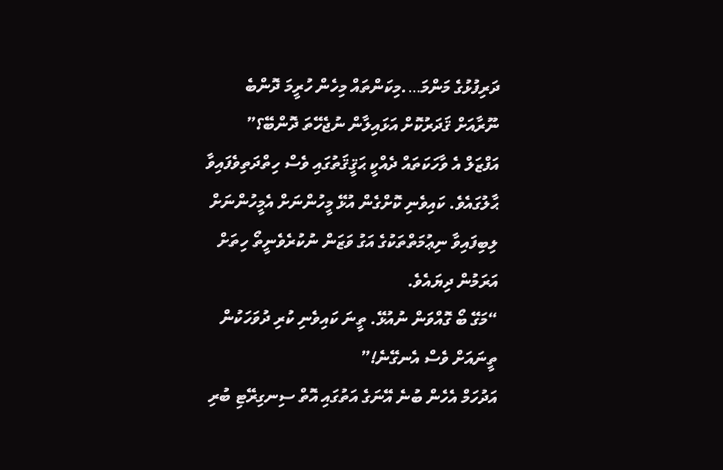ދަރިފުޅުގެ މަންމަ….މިކަންތައް މިހެން ހުރީމަ ދޮންބެ ނޫރާއަށް ޤަދަރުކޮށް އަޅައިލާން ނުޖެހޭތަ ދޮންބޭ؟”
އަފްޒަލް އެ ވާހަކަތައް ދެއްކީ ޙަޤީޤަތުގައި ވެސް ހިތްދަތިވެފައިވާ ޙާލުގައެވެ. ކައިވެނި ކޮށްގެން އުޅޭ މީހުންނަށް އެމީހުންނަށް ލިބިފައިވާ ނިޢުމަތްތަކުގެ އަގު ވަޒަން ނުކުރެވެނީތޯ ހިތަށް އަރަމުން ދިޔައެވެ.
“މަގޭ ބޯ ގޮއްވަން ނުއުޅޭ. ތީނަ ކައިވެނި ކުރި ދުވަހަކުން ތީނައަށް ވެސް އެނގޭނެ!”
އަދުހަމް އެހެން ބުނެ އޭނަގެ އަތުގައި އޮތް ސިނގިރޭޓި ބުރި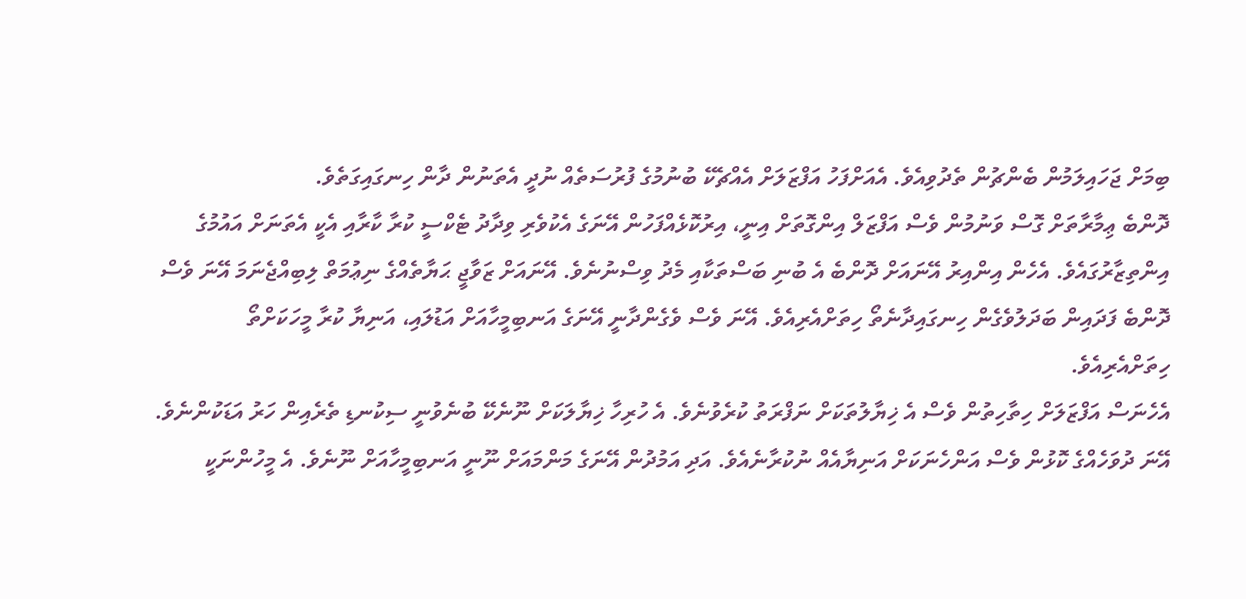ބިމަށް ޖަހައިލަމުން ބެންޗުން ތެދުވިއެވެ. އެއަށްފަހު އަފްޒަލަށް އެއްޗެކޭ ބުނުމުގެ ފުރުސަތެއް ނުދީ އެތަނުން ދާން ހިނގައިގަތެވެ.
ދޮންބެ ޢިމާރާތަށް ގޮސް ވަނުމުން ވެސް އަފްޒަލް އިންގޮތަށް އިނީ، އިރުކޮޅެއްފަހުން އޭނަގެ އެކުވެރި ވިދާދު ޓެކްސީ ކުރާ ކާރާއި އެކީ އެތަނަށް އައުމުގެ އިންތިޒާރުގައެވެ. އެހެން އިންއިރު އޭނައަށް ދޮންބެ އެ ބުނި ބަސްތަކާއި މެދު ވިސްނުނެވެ. އޭނައަށް ޒަވާޖީ ޙަޔާތެއްގެ ނިޢުމަތް ލިބިއްޖެނަމަ އޭނަ ވެސް ދޮންބެ ފަދައިން ބަދަލުވެގެން ހިނގައިދާނެތޯ ހިތަށްއެރިއެވެ. އޭނަ ވެސް ވެގެންދާނީ އޭނަގެ އަނބިމީހާއަށް އަޑުލައި، އަނިޔާ ކުރާ މީހަކަށްތޯ ހިތަށްއެރިއެވެ.
އެހެނަސް އަފްޒަލަށް ހިތާހިތުން ވެސް އެ ޚިޔާލުތަކަށް ނަފްރަތު ކުރެވުނެވެ. އެ ހުރިހާ ޚިޔާލަކަށް ނޫނެކޭ ބުނެވުނީ ސިކުނޑި ތެރެއިން ހަރު އަޑަކުންނެވެ. އޭނަ ދުވަހެއްގެ ކޮޅުން ވެސް އަންހެނަކަށް އަނިޔާއެއް ނުކުރާނެއެވެ. އަދި އަމުދުން އޭނަގެ މަންމައަށް ނޫނީ އަނބިމީހާއަށް ނޫނެވެ. އެ މީހުންނަކީ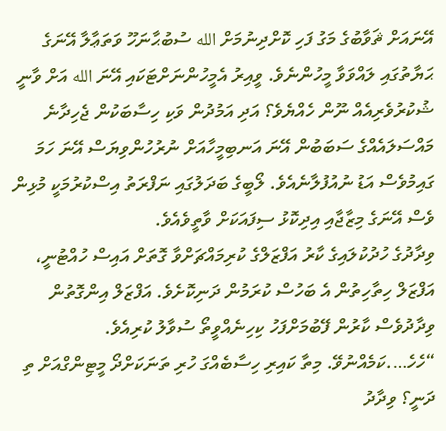އޭނައަށް ޘަވާބުގެ މަގު ފަހި ކޮށްދިނުމަށް الله ސުބުޙާނަހޫ ވަތަޢާލާ އޭނަގެ ޙަޔާތުގައި ލައްވަވާ މީހުންނެވެ. ވީއިރު އެމީހުންނަށްޓަކައި އޭނަ الله އަށް ވާނީ ޝުކުރުވެރިއެއް ނޫން ހެއްޔެވެ؟ އަދި އަމުދުން ވަކި ހިސާބަކުން ޖެހިދާނެ މައްސަލައެއްގެ ސަބަބުން އޭނަ އަނބިމީހާއަށް ނުރުހުންވިޔަސް އޭނަ ހަމަ ގައިމުވެސް އަޑު ނުއުފުލާނެއެވެ. ލޯބީގެ ބަދަލުގައި ނަފްރަތު އިސްކުރުމަކީ މުޅިން ވެސް އޭނަގެ މިޒާޖާއި އިދިކޮޅު ސިފައަކަށް ވާތީވެއެވެ.
ވިދާދުގެ ހުދުކުލައިގެ ކާރު އަފްޒަލްގެ ކުރިމައްޗަށްވާ ގޮތަށް އައިސް ހުއްޓުނީ، އަފްޒަލް ހިތާހިތުން އެ ބަހުސް ކުރަމުން ދަނިކޮށެވެ. އަފްޒަލް އިންގޮތުން ވިދާދުވެސް ކާރުން ފޭބުމަށްފަހު ކިހިނެއްވީތޯ ސުވާލު ކުރިއެވެ.
“ހެހެ….ކަމެއްނުވޭ. މިތާ ކައިރި ހިސާބެއްގަ ހުރި ތަނަކަށްދޯ މީޓިންގްއަށް ތި ދަނީ؟ ވިދާދު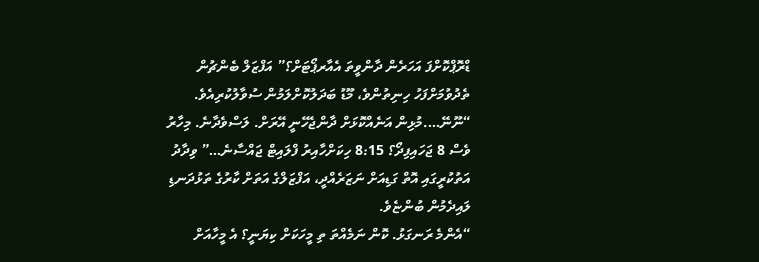ޑްރޮޕްކޮށްފަ އަހަރެން ދާންވީތަ އެއާރޕޯޓަށް؟” އަފްޒަލް ބެންޗުން ތެދުވުމަށްފަހު ހިނިތުންވެ، މޫޑު ބަދަލުކޮށްލަމުން ސުވާލުކުރިއެވެ.
“ނޫނޭ….މުޅިން އަނެއްކޮޅަށް ދާންޖެހޭނީ އޭރަށް. ލަސްވެދާނެ. މިހާރު ވެސް 8 ޖަހައިފިދޯ؟ 8:15 ހިކަށްހާއިރު ފްލައިޓް ޖައްސާނެ…” ވިދާދު އަތުކުރީގައި އޮތް ގަޑިއަށް ނަޒަރެއްދީ، އަފްޒަލްގެ އަތަށް ކާރުގެ ތަޅުދަނޑި ލައިދެމުން ބުންޏެވެ.
“އެންމެ ރަނގަޅު. ކޮން ނަމެއްތަ ތި މީހަކަށް ކިޔަނީ؟ އެ މީހާއަށް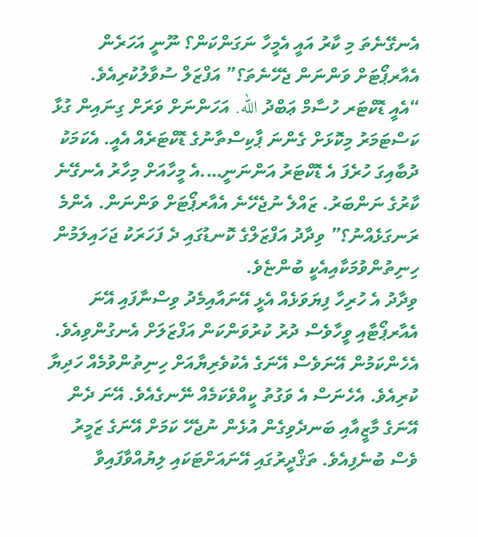އެނގޭނެތަ މި ކާރު އައީ އެމީހާ ނަގަންކަން؟ ނޫނީ އަހަރެން އެއާރޕޯޓަށް ވަންނަން ޖެހޭނެތަ؟” އަފްޒަލް ސުވާލުކުރިއެވެ.
“އެއީ ޑޮކްޓަރ ހުސާމް ޢަބްދު الله. އަހަންނަށް ވަރަށް ގިނައިން ގުޅާ ކަސްޓަމަރު މިކޮޅަށް ގެންނަ ޕާކިސްތާނުގެ ޑޮކްޓަރެއް އެއީ. އެކަމަކު ދުބާއިގަ ހުރެފަ އެ ޑޮކްޓަރު އަންނަނީ….އެ މީހާއަށް މިހާރު އެނގޭނެ ކާރުގެ ނަންބަރު. ޒައްލެ ނުޖެހޭނެ އެއާރޕޯޓަށް ވަންނަން. އެންމެ ރަނގަޅެއްނު؟” ވިދާދު އަފްޒަލްގެ ކޮނޑުގައި ދެ ފަހަރަކު ޖަހައިލަމުން ހިނިތުންވުމަކާއިއެކީ ބުންޏެވެ.
ވިދާދު އެ ހުރިހާ ފިޔަވަޅެއް އެޅީ އޭނައާއިމެދު ވިސްނާފައި އޭނަ އެއާރޕޯޓާއި ވީހާވެސް ދުރު ކުރުވަންކަން އަފްޒަލަށް އެނގުންވިއެވެ. އެހެންކަމުން އޭނަވެސް އޭނަގެ އެކުވެރިޔާއަށް ހިނިތުންވުމެއް ހަދިޔާ ކުރިއެވެ. އެހެނަސް އެ ވަގުތު ކީއްވެކަމެއް ނޭނގެއެވެ. އޭނަ ދެން އޭނަގެ މާޒީއާއި ބަނދެވިގެން އުޅެން ނުޖެހޭ ކަމަށް އޭނަގެ ޒަމީރު ވެސް ބުނެފިއެވެ. ތަޤްދީރުގައި އޭނައަށްޓަކައި ލިޔުއްވާފައިވާ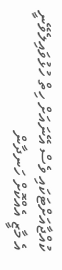ކުއްޖާއަށްޓަކައި ވެސް އޭނައަށް ހިތް ހުޅުވައިލެވޭނީ އެ މާޒީ އެއްކޮށް ހަނދާން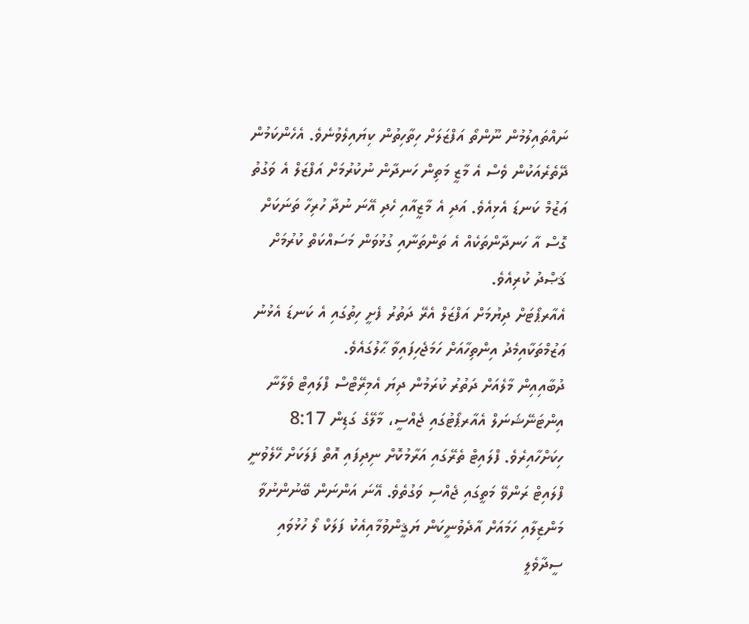ނައްތައިލުމުން ނޫންތޯ އަފްޒަލަށް ހިތާހިތުން ކިޔައިލެވުނެވެ. އެހެންކަމުން ދޭތެރެއަކުން ވެސް އެ މާޒީ މަތިން ހަނދާން ނުކުރުމަށް އަފްޒަލް އެ ވަގުތު ޢަޒުމް ކަނޑަ އެޅިއެވެ. އަދި އެ މާޒީއާއި ހެދި އޭނަ ނުދާ ހުރިހާ ތަނަކަށް ގޮސް އާ ހަނދާންތަކެއް އެ ތަންތަނާއި ގުޅުވަން މަސައްކަތް ކުރުމަށް ޤަޞްދު ކުރިއެވެ.
އެއާރޕޯޓަށް ދިޔުމަށް އަފްޒަލް އެރޭ ދަތުރު ފެށީ ހިތުގައި އެ ކަނޑަ އެޅުނު ޢަޒުމްތަކާއިމެދު އިންތިހާއަށް ހަމަޖެހިފައިވާ ޙާލުގައެވެ.
ދުބާއިއިން މާލެއަށް ދަތުރު ކުރަމުން ދިޔަ އެމިރޭޓްސް ފްލައިޓް ވެލާނާ އިންޓަނޭޝަނަލް އެއާރޕޯޓުގައި ޖެއްސީ، މާލޭގެ ގަޑިން 8:17 ހިކަށްހާއިރެވެ. ފްލައިޓް ތެރޭގައި އަރާމުކޮށް ނިދިފައި އޮތް ފަލަކަށް ހޭލެވުނީ ފްލައިޓް ރަންވޭ މަތީގައި ޖެއްސި ވަގުތެވެ. އޭނަ އަންނަން ބޭނުންނުވާ މަންޒިލާއި ހަމައަށް އާދެވުނީކަން ޔަޤީންވުމާއިއެކު ފަލަކް ލޯ ހުޅުވައި ސީދާވެލީ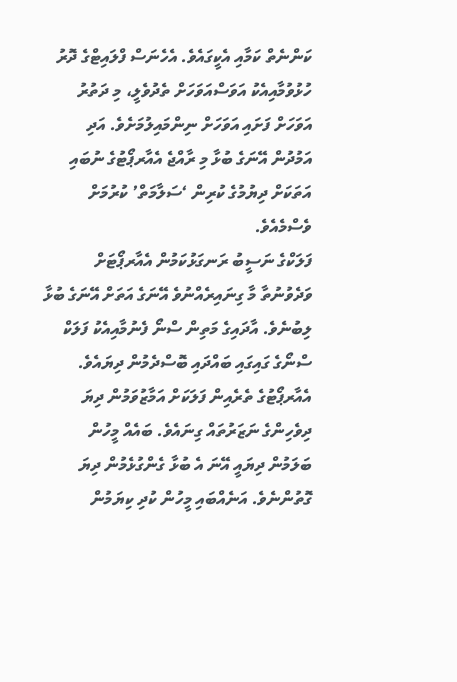ކަންނެތް ކަމާއި އެކީގައެވެ. އެހެނަސް ފްލައިޓްގެ ދޮރު ހުޅުވުމާއިއެކު އަވަސްއަވަހަށް ތެދުވެލީ، މި ދަތުރު އަވަހަށް ފަށައި އަވަހަށް ނިންމައިލުމަށެވެ. އަދި އަމުދުން އޭނަގެ ބުޅާ މި ރާއްޖެ އެއާރޕޯޓުގެ ނުބައި އަތަކަށް ދިޔުމުގެ ކުރިން ‘ސަލާމަތް’ ކުރުމަށް ވެސްމެއެވެ.
ފަލަކްގެ ނަސީބު ރަނގަޅުކަމުން އެއާރޕޯޓަށް ވަދެވުނުތާ މާ ގިނައިރެއްނުވެ އޭނަގެ އަތަށް އޭނަގެ ބުޅާ ލިބުނެވެ. އާދައިގެ މަތިން ސްނޯ ފެނުމާއިއެކު ފަލަކް ސްނޯގެ ގައިގައި ބައްދައި ބޮސްދެމުން ދިޔައެވެ. އެއާރޕޯޓުގެ ތެރެއިން ފަލަކަށް އަމާޒުވަމުން ދިޔަ ދިވެހިންގެ ނަޒަރުތައް ގިނައެވެ. ބައެއް މީހުން ބަލަމުން ދިޔައީ އޭނަ އެ ބުޅާ ގެންގުޅެމުން ދިޔަ ގޮތުންނެވެ. އަނެއްބައި މީހުން ކުދި ކިޔަމުން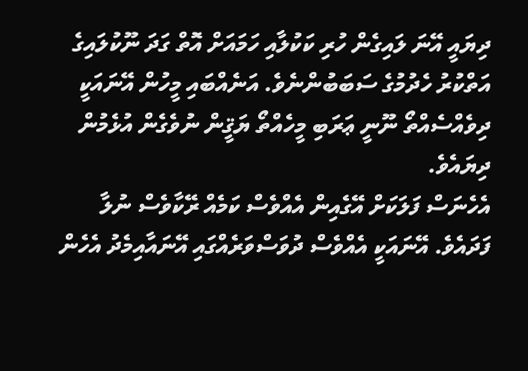ދިޔައީ އޭނަ ލައިގެން ހުރި ކަކުލާއި ހަމައަށް އޮތް ގަދަ ނޫކުލައިގެ އަތްކުރު ހެދުމުގެ ސަބަބުންނެވެ. އަނެއްބައި މީހުން އޭނައަކީ ދިވެއްސެއްތޯ ނޫނީ ޢަރަބި މީހެއްތޯ ޔަޤީން ނުވެގެން އުޅެމުން ދިޔައެވެ.
އެހެނަސް ފަލަކަށް އޭގެއިން އެއްވެސް ކަމެއް ރޭކާވެސް ނުލާ ފަދައެވެ. އޭނައަކީ އެއްވެސް ދުވަސްވަރެއްގައި އޭނައާއިމެދު އެހެން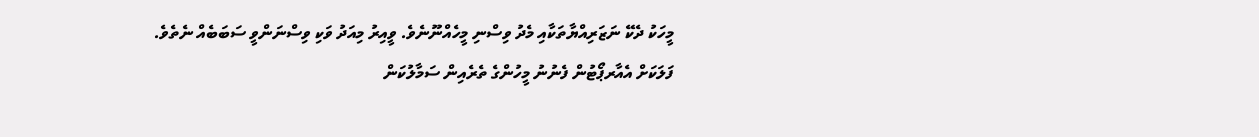މީހަކު ދެކޭ ނަޒަރިއްޔާތަކާއި މެދު ވިސްނި މީހެއްނޫނެވެ. ވީއިރު މިއަދު ވަކި ވިސްނަންވީ ސަބަބެއް ނެތެވެ.
ފަލަކަށް އެއާރޕޯޓުން ފެނުނު މީހުންގެ ތެރެއިން ސަމާލުކަން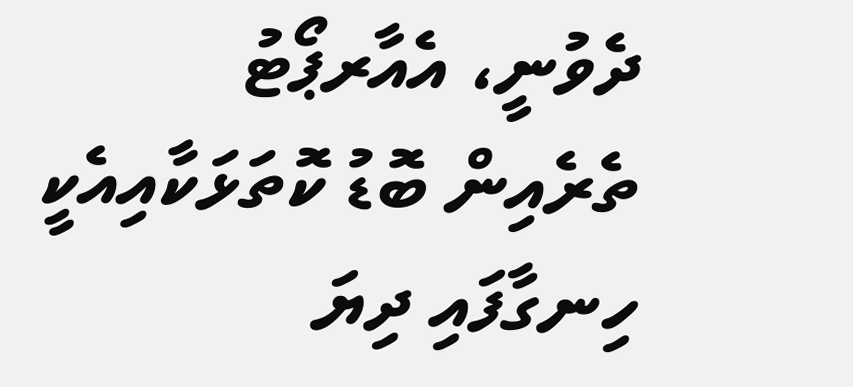ދެވުނީ، އެއާރޕޯޓު ތެރެއިން ބޮޑު ކޮތަޅަކާއިއެކީ ހިނގާފައި ދިޔަ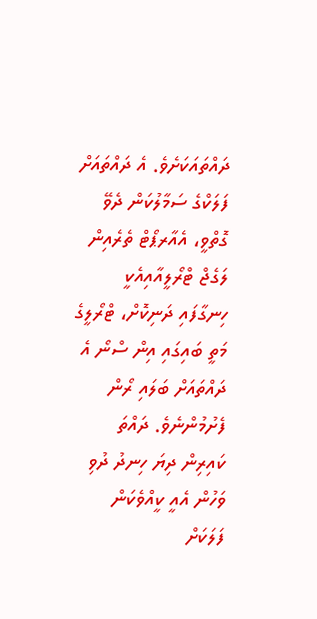ދައްތައަކަށެވެ. އެ ދައްތައަށް ފަލަކްގެ ސަމާލުކަން ދެވޭ ގޮތްވީ، އެއާރޕޯޓް ތެރެއިން ލަގެޖް ޓްރޯލީއާއިއެކީ ހިނގާފައި ދަނިކޮށް، ޓްރޯލީގެ މަތީ ބައިގައި އިން ސްނޯ އެ ދައްތައަށް ބަލައި ރޯން ފެށުމުންނެވެ. ދައްތަ ކައިރިން ދިޔަ ހިނދު ދުވި ވަހުން އެއީ ކީއްވެކަން ފަލަކަށް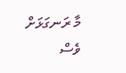މާ ރަނގަޅަށް ވެސް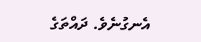އެނގުނެވެ. ދައްތަގެ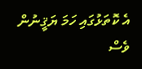އެ ކޮތަޅުގައި ހަމަ ޔަޤީނުން ވެސް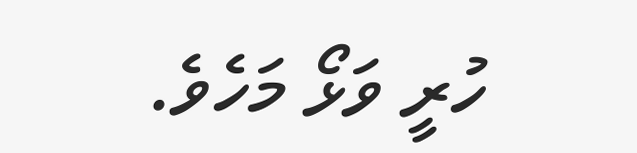ހުރީ ވަޅޯ މަހެވެ.